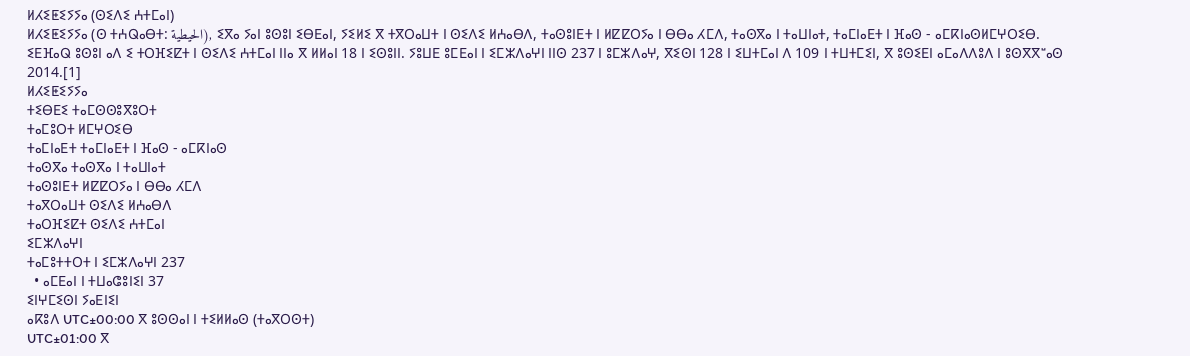ⵍⵃⵉⵟⵉⵢⵢⴰ (ⵙⵉⴷⵉ ⵄⵜⵎⴰⵏ)
ⵍⵃⵉⵟⵉⵢⵢⴰ (ⵙ ⵜⵄⵕⴰⴱⵜ: الحيطية), ⵉⴳⴰ ⵢⴰⵏ ⵓⵙⵓⵏ ⵉⴱⴹⴰⵏ, ⵢⵉⵍⵉ ⴳ ⵜⴳⵔⴰⵡⵜ ⵏ ⵙⵉⴷⵉ ⵍⵄⴰⴱⴷ, ⵜⴰⵙⵓⵏⴹⵜ ⵏ ⵍⵇⵇⵔⵢⴰ ⵏ ⴱⴱⴰ ⵃⵎⴷ, ⵜⴰⵙⴳⴰ ⵏ ⵜⴰⵡⵏⴰⵜ, ⵜⴰⵎⵏⴰⴹⵜ ⵏ ⴼⴰⵙ - ⴰⵎⴽⵏⴰⵙⵍⵎⵖⵔⵉⴱ. ⵉⴹⴼⴰⵕ ⵓⵙⵓⵏ ⴰⴷ ⵉ ⵜⵔⴼⵉⵇⵜ ⵏ ⵙⵉⴷⵉ ⵄⵜⵎⴰⵏ ⵏⵏⴰ ⴳ ⵍⵍⴰⵏ 18 ⵏ ⵉⵙⵓⵏⵏ. ⵢⵓⵡⴹ ⵓⵎⴹⴰⵏ ⵏ ⵉⵎⵣⴷⴰⵖⵏ ⵏⵏⵙ 237 ⵏ ⵓⵎⵣⴷⴰⵖ, ⴳⵉⵙⵏ 128 ⵏ ⵉⵡⵜⵎⴰⵏ ⴷ 109 ⵏ ⵜⵡⵜⵎⵉⵏ, ⴳ ⵓⵙⵉⴹⵏ ⴰⵎⴰⴷⴷⵓⴷ ⵏ ⵓⵙⴳⴳⵯⴰⵙ 2014.[1]
ⵍⵃⵉⵟⵉⵢⵢⴰ
ⵜⵉⴱⴹⵉ ⵜⴰⵎⵙⵙⵓⴳⵓⵔⵜ
ⵜⴰⵎⵓⵔⵜ ⵍⵎⵖⵔⵉⴱ
ⵜⴰⵎⵏⴰⴹⵜ ⵜⴰⵎⵏⴰⴹⵜ ⵏ ⴼⴰⵙ - ⴰⵎⴽⵏⴰⵙ
ⵜⴰⵙⴳⴰ ⵜⴰⵙⴳⴰ ⵏ ⵜⴰⵡⵏⴰⵜ
ⵜⴰⵙⵓⵏⴹⵜ ⵍⵇⵇⵔⵢⴰ ⵏ ⴱⴱⴰ ⵃⵎⴷ
ⵜⴰⴳⵔⴰⵡⵜ ⵙⵉⴷⵉ ⵍⵄⴰⴱⴷ
ⵜⴰⵔⴼⵉⵇⵜ ⵙⵉⴷⵉ ⵄⵜⵎⴰⵏ
ⵉⵎⵣⴷⴰⵖⵏ
ⵜⴰⵎⵓⵜⵜⵔⵜ ⵏ ⵉⵎⵣⴷⴰⵖⵏ 237
  • ⴰⵎⴹⴰⵏ ⵏ ⵜⵡⴰⵛⵓⵏⵉⵏ 37
ⵉⵏⵖⵎⵉⵙⵏ ⵢⴰⴹⵏⵉⵏ
ⴰⴽⵓⴷ UTC±00:00 ⴳ ⵓⵙⵙⴰⵏ ⵏ ⵜⵉⵍⵍⴰⵙ (ⵜⴰⴳⵔⵙⵜ)
UTC±01:00 ⴳ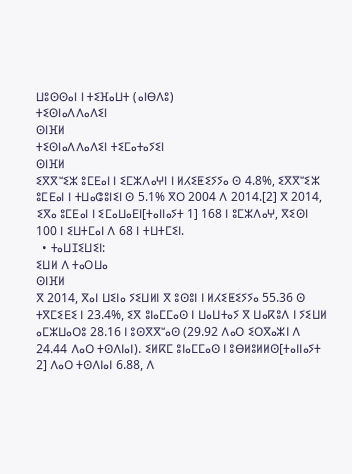ⵡⵓⵙⵙⴰⵏ ⵏ ⵜⵉⴼⴰⵡⵜ (ⴰⵏⴱⴷⵓ)
ⵜⵉⵙⵏⴰⴷⴷⴰⴷⵉⵏ
ⵙⵏⴼⵍ
ⵜⵉⵙⵏⴰⴷⴷⴰⴷⵉⵏ ⵜⵉⵎⴰⵜⴰⵢⵉⵏ
ⵙⵏⴼⵍ
ⵉⴳⴳⵯⵉⵣ ⵓⵎⴹⴰⵏ ⵏ ⵉⵎⵣⴷⴰⵖⵏ ⵏ ⵍⵃⵉⵟⵉⵢⵢⴰ ⵙ 4.8%, ⵉⴳⴳⵯⵉⵣ ⵓⵎⴹⴰⵏ ⵏ ⵜⵡⴰⵛⵓⵏⵉⵏ ⵙ 5.1% ⴳⵔ 2004 ⴷ 2014.[2] ⴳ 2014, ⵉⴳⴰ ⵓⵎⴹⴰⵏ ⵏ ⵉⵎⴰⵡⴰⴹⵏ[ⵜⴰⵏⵏⴰⵢⵜ 1] 168 ⵏ ⵓⵎⵣⴷⴰⵖ, ⴳⵉⵙⵏ 100 ⵏ ⵉⵡⵜⵎⴰⵏ ⴷ 68 ⵏ ⵜⵡⵜⵎⵉⵏ.
  • ⵜⴰⵡⵊⵉⵡⵉⵏ:
ⵉⵡⵍ ⴷ ⵜⴰⵔⵡⴰ
ⵙⵏⴼⵍ
ⴳ 2014, ⴳⴰⵏ ⵡⵉⵏⴰ ⵢⵉⵡⵍⵏ ⴳ ⵓⵙⵓⵏ ⵏ ⵍⵃⵉⵟⵉⵢⵢⴰ 55.36 ⵙ ⵜⴳⵎⵉⴹⵉ ⵏ 23.4%, ⵉⴳ ⵓⵏⴰⵎⵎⴰⵙ ⵏ ⵡⴰⵡⵜⴰⵢ ⴳ ⵡⴰⴽⵓⴷ ⵏ ⵢⵉⵡⵍ ⴰⵎⵣⵡⴰⵔⵓ 28.16 ⵏ ⵓⵙⴳⴳⵯⴰⵙ (29.92 ⴷⴰⵔ ⵉⵔⴳⴰⵣⵏ ⴷ 24.44 ⴷⴰⵔ ⵜⵙⴷⵏⴰⵏ). ⵉⵍⴽⵎ ⵓⵏⴰⵎⵎⴰⵙ ⵏ ⵓⴱⵍⵓⵍⵍⵙ[ⵜⴰⵏⵏⴰⵢⵜ 2] ⴷⴰⵔ ⵜⵙⴷⵏⴰⵏ 6.88, ⴷ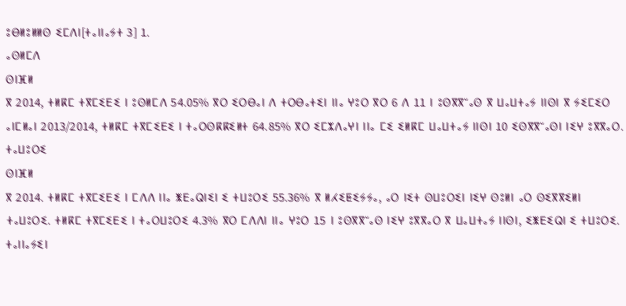ⵓⴱⵍⵓⵍⵍⵙ ⵉⵎⴷⵏ[ⵜⴰⵏⵏⴰⵢⵜ 3] 1.
ⴰⵙⵍⵎⴷ
ⵙⵏⴼⵍ
ⴳ 2014, ⵜⵍⴽⵎ ⵜⴳⵎⵉⴹⵉ ⵏ ⵓⵙⵍⵎⴷ 54.05% ⴳⵔ ⵉⵔⴱⴰⵏ ⴷ ⵜⵔⴱⴰⵜⵉⵏ ⵏⵏⴰ ⵖⵓⵔ ⴳⵔ 6 ⴷ 11 ⵏ ⵓⵙⴳⴳⵯⴰⵙ ⴳ ⵡⴰⵡⵜⴰⵢ ⵏⵏⵙⵏ ⴳ ⵢⵉⵎⵉⵔ ⴰⵏⵎⵍⴰⵏ 2013/2014, ⵜⵍⴽⵎ ⵜⴳⵎⵉⴹⵉ ⵏ ⵜⴰⵔⵙⴽⴽⵉⵍⵜ 64.85% ⴳⵔ ⵉⵎⵣⴷⴰⵖⵏ ⵏⵏⴰ ⵎⵉ ⵉⵍⴽⵎ ⵡⴰⵡⵜⴰⵢ ⵏⵏⵙⵏ 10 ⵉⵙⴳⴳⵯⴰⵙⵏ ⵏⵉⵖ ⵓⴳⴳⴰⵔ.
ⵜⴰⵡⵓⵔⵉ
ⵙⵏⴼⵍ
ⴳ 2014. ⵜⵍⴽⵎ ⵜⴳⵎⵉⴹⵉ ⵏ ⵎⴷⴷ ⵏⵏⴰ ⵥⴹⴰⵕⵏⵉⵏ ⵉ ⵜⵡⵓⵔⵉ 55.36% ⴳ ⵍⵃⵉⵟⵉⵢⵢⴰ, ⴰⵔ ⵏⵉⵜ ⵙⵡⵓⵔⵉⵏ ⵏⵉⵖ ⵙⵓⵍⵏ ⴰⵔ ⵙⵉⴳⴳⵉⵍⵏ ⵜⴰⵡⵓⵔⵉ. ⵜⵍⴽⵎ ⵜⴳⵎⵉⴹⵉ ⵏ ⵜⴰⵔⵡⵓⵔⵉ 4.3% ⴳⵔ ⵎⴷⴷⵏ ⵏⵏⴰ ⵖⵓⵔ 15 ⵏ ⵓⵙⴳⴳⵯⴰⵙ ⵏⵉⵖ ⵓⴳⴳⴰⵔ ⴳ ⵡⴰⵡⵜⴰⵢ ⵏⵏⵙⵏ, ⵉⵥⴹⵉⵕⵏ ⵉ ⵜⵡⵓⵔⵉ.
ⵜⴰⵏⵏⴰⵢⵉⵏ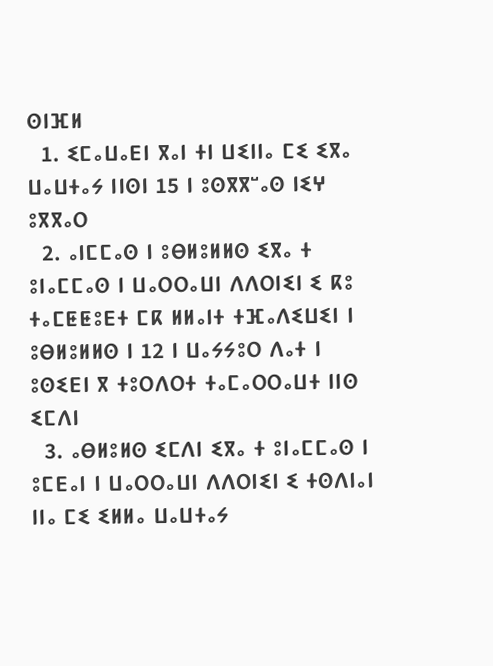ⵙⵏⴼⵍ
  1. ⵉⵎⴰⵡⴰⴹⵏ ⴳⴰⵏ ⵜⵏ ⵡⵉⵏⵏⴰ ⵎⵉ ⵉⴳⴰ ⵡⴰⵡⵜⴰⵢ ⵏⵏⵙⵏ 15 ⵏ ⵓⵙⴳⴳⵯⴰⵙ ⵏⵉⵖ ⵓⴳⴳⴰⵔ
  2. ⴰⵏⵎⵎⴰⵙ ⵏ ⵓⴱⵍⵓⵍⵍⵙ ⵉⴳⴰ ⵜ ⵓⵏⴰⵎⵎⴰⵙ ⵏ ⵡⴰⵔⵔⴰⵡⵏ ⴷⴷⵔⵏⵉⵏ ⵉ ⴽⵓ ⵜⴰⵎⵟⵟⵓⴹⵜ ⵎⴽ ⵍⵍⴰⵏⵜ ⵜⴼⴰⴷⵉⵡⵉⵏ ⵏ ⵓⴱⵍⵓⵍⵍⵙ ⵏ 12 ⵏ ⵡⴰⵢⵢⵓⵔ ⴷⴰⵜ ⵏ ⵓⵙⵉⴹⵏ ⴳ ⵜⵓⵔⴷⵔⵜ ⵜⴰⵎⴰⵔⵔⴰⵡⵜ ⵏⵏⵙ ⵉⵎⴷⵏ
  3. ⴰⴱⵍⵓⵍⵙ ⵉⵎⴷⵏ ⵉⴳⴰ ⵜ ⵓⵏⴰⵎⵎⴰⵙ ⵏ ⵓⵎⴹⴰⵏ ⵏ ⵡⴰⵔⵔⴰⵡⵏ ⴷⴷⵔⵏⵉⵏ ⵉ ⵜⵙⴷⵏⴰⵏ ⵏⵏⴰ ⵎⵉ ⵉⵍⵍⴰ ⵡⴰⵡⵜⴰⵢ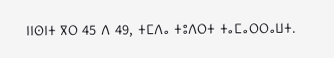ⵏⵏⵙⵏⵜ ⴳⵔ 45 ⴷ 49, ⵜⵎⴷⴰ ⵜⵓⴷⵔⵜ ⵜⴰⵎⴰⵔⵔⴰⵡⵜ.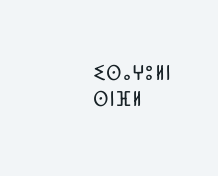ⵉⵙⴰⵖⵓⵍⵏ
ⵙⵏⴼⵍ